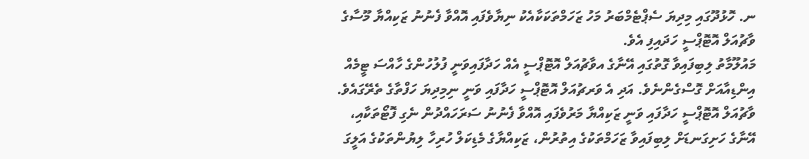ނ. ހޮޅުދޫގައި މިދިޔަ ސެޕްޓެމްބަރު މަހު ޒަހަމްތަކަކާއެކު ނިޔާވެފައި އޮއްވާ ފެނުނު ޒަކިއްޔާ މޫސާގެ ވާޗުއަލް އޮޓޮޕްސީ ހަދައިފި އެވެ.
މައުލޫމާތު ލިބިފައިވާ ގޮތުގައި އޭނާގެ އވާޗުއަލް އޮޓޮޕްސީ އެއް ހަދާފައިވަނީ ފުލުހުންގެ ހާއްސަ ޓީމެއް އިންޑިއާއަށް ގޮސްގެންނެވެ. އަދި އެ ވަރޗުއަލް އޮޓޮޕްސީ ހަދާފައި ވަނީ ނިމިދިޔަ ހަފްތާގެ ތެރޭގައެވެ. ވާޗުއަލް އޮޓޮޕްސީ ހަދާފައި ވަނީ ޒަކިއްޔާ މަރުވެފައި އޮއްވާ ފެނުނު ސަރަހައްދުން ނެގި ފޮޓޯތަކާއި، އޭނާގެ ހަށިގަނޑަށް ލިބިފައިވާ ޒަހަމްތަކުގެ އިތުރުން، ޒަކިއްޔާގެ މެޑިކަލް ހުރިހާ ލިޔުންތަކުގެ އަލީގަ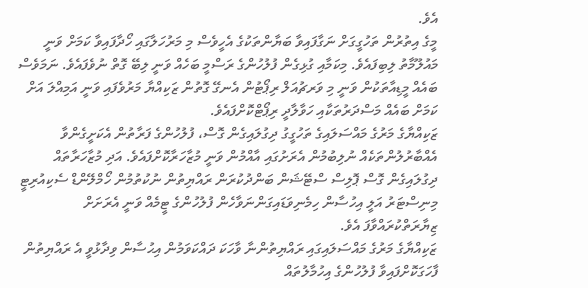އެވެ.
މީގެ އިތުރުން ތަހުގީގަށް ނަގާފައިވާ ބަޔާންތަކުގެ އެހީވެސް މި މަރުހަލާގައި ހޯދާފައިވާ ކަމަށް ވަނީ މައުލޫމާތު ލިބިފައެވެ. މިކަމާއި ގުޅިގެން ފުލުހުންގެ ރަސްމީ ބަހެއް ވަނީ ލިބޭ ގޮތް ނުވެފައެވެ. ނަމަވެސް ބައެއް މީޑިއާތަކުން ވަނީ މި ވަރޗުއަލް ރިޕޯޓުން އެނގޭ ގޮތުން ޒަކިއްޔާ މަރުވެފައި ވަނީ އަމިއްލަ އަށް ކަމަށް ބައެއް މަސްދަރުތަކާއި ހަވާލާދީ ރިޕޯޓްކޮށްފައެވެ.
ޒަކިއްޔާގެ މަރުގެ މައްސަލައިގެ ތަހުގީގު ދިގުލައިގެން ގޮސް، ފުލުހުންގެ ފަރާތުން އެކަށީގެންވާ އެއްބާރުލުންތަކެއް ނުލިބުމުން އެރަށުގައި އާއްމުން ވަނީ މުޒާހަރާކޮށްފައެވެ. އަދި މުޒާހަރާތައް ދިގުލައިގެން ގޮސް ޕޮލިސް ސްޓޭޝަން ބަންދުކުރަން ރައްޔިތުން ނުކުތުމުން ހޯމްލޭންޑް ސެކިއުރިޓީ މިނިސްޓަރު އަލީ އިހުސާން ހިމެނިވަޑައިގަންނަވާހެން ފުލުހުންގެ ޓީމެއް ވަނީ އެރަށަށް ޒިޔާރަތްކުރައްވާފަ އެވެ.
ޒަކިއްޔާގެ މަރުގެ މައްސަލައިގައި ރައްޔިތުންނާ ވާހަކަ ދައްކަވަމުން އިޙުސާން ވިދާޅުވީ އެ ރައްޔިތުން ފާހަގަކޮށްފައިވާ ފުލުހުންގެ އިހުމާލުތައް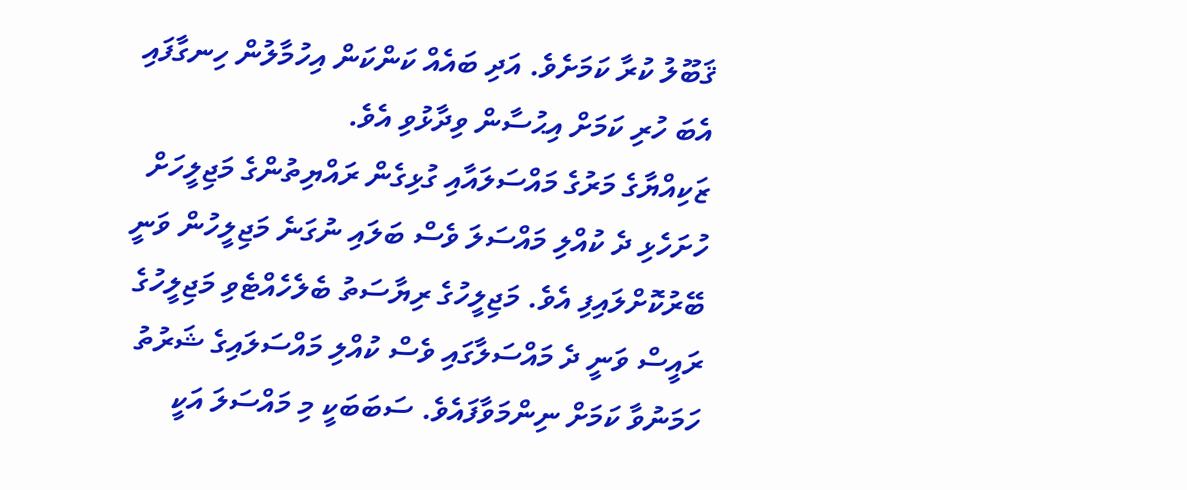ޤަބޫލު ކުރާ ކަމަށެވެ. އަދި ބައެއް ކަންކަން އިހުމާލުން ހިނގާފައި އެބަ ހުރި ކަމަށް އިޙުސާން ވިދާޅުވި އެވެ.
ޒަކިއްޔާގެ މަރުގެ މައްސަލައާއި ގުޅިގެން ރައްޔިތުންގެ މަޖިލީހަށް ހުށަހެޅި ދެ ކުއްލި މައްސަލަ ވެސް ބަލައި ނުގަނެ މަޖިލީހުން ވަނީ ބޭރުކޮށްލައިފި އެވެ. މަޖިލީހުގެ ރިޔާސަތު ބެލެހެއްޓެވި މަޖިލީހުގެ ރައީސް ވަނީ ދެ މައްސަލާގައި ވެސް ކުއްލި މައްސަލައިގެ ޝަރުތު ހަމަނުވާ ކަމަށް ނިންމަވާފައެވެ. ސަބަބަކީ މި މައްސަލަ އަކީ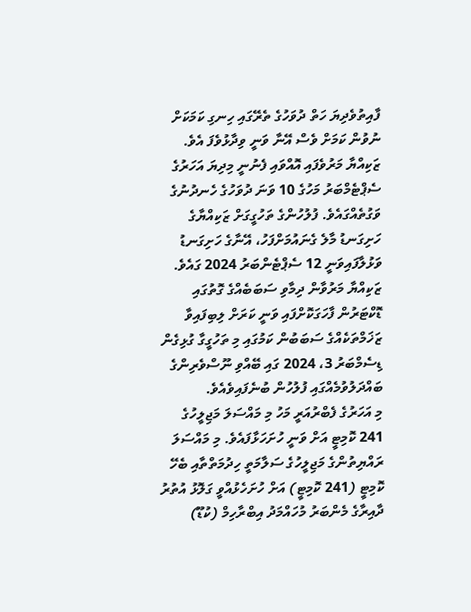ފާއިތުވެދިޔަ ހަތް ދުވަހުގެ ތެރޭގައި ހިނގި ކަމަކަށް ނުވުން ކަމަށް ވެސް އޭނާ ވަނީ ވިދާޅުވެފަ އެވެ.
ޒަކިއްޔާ މަރުވެފައި އޮއްވައި ފެނުނީ މިދިޔަ އަހަރުގެ ސެޕްޓެމްބަރު މަހުގެ 10 ވަނަ ދުވަހުގެ ހެނދުނުގެ ވަގުތެއްގައެވެ. ފުލުހުންގެ ތަހުގީގަށް ޒަކިއްޔާގެ ހަށިގަނޑު މާލެ ގެނައުމަށްފަހު، އޭނާގެ ހަށިގަނޑު ވަޅުލާފައިވަނީ 12 ސެޕްޓެންބަރު 2024 ގައެވެ.
ޒަކިއްޔާ މަރުވާން ދިމާވި ސަބަބެއްގެ ގޮތުގައި ޑޮކްޓަރުން ފާހަގަކޮށްފައި ވަނީ ކަރަށް ލިބިފައިވާ ޒަޚަމްތަކެއްގެ ސަބަބުން ކަމުގައި މި ތަހުގީގާ ގުޅިގެން ޑިސެމްބަރު 3، 2024 ގައި ބޭއްވި ނޫސްވެރިންގެ ބައްދަލުވުމެއްގައި ފުލުހުން ބުނެފައިވެއެވެ.
މި އަހަރުގެ ފެބްރުއަރީ މަހު މި މައްސަލަ މަޖިލީހުގެ 241 ކޮމިޓީ އަށް ވަނީ ހުށަހަޅާފައެވެ. މި މައްސަލަ ރައްޔިތުންގެ މަޖިލީހުގެ ސަލާމަތީ ހިދުމަތްތާއި ބެހޭ ކޮމިޓީ (241 ކޮމިޓީ) އަށް ހުށަހެޅުއްވީ ގަލޮޅު އުތުރު ދާއިރާގެ މެންބަރު މުހައްމަދު އިބްރާހިމް (ކުޑޫ)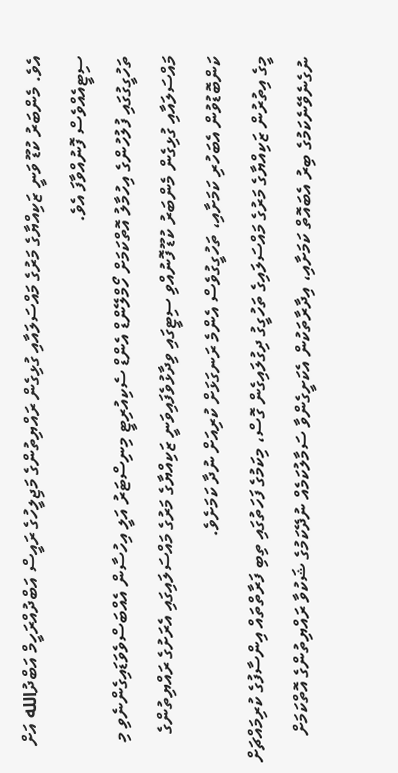އެވެ. މެންބަރު ކުޑޫ ވަނީ ޒަކިއްޔާގެ މަރުގެ މައްސަލައާއި ގުޅިގެން ރައްޔިތުންގެ މަޖިލީހުގެ ރައީސް އަބްދުއްރަހީމް އަބްދުالله އަށް ސިޓީއެއްވެސް ފޮނުއްވާފަ އެވެ.
ތަހުގީގުގައި ފުލުހުންގެ އިހުމާލު އޮތްކަމަށް ހޯމްލޭންޑް އެންޑް ސެކިއުރިޓީ މިނިސްޓަރު އަލީ އިހުސާން އެއްބަސްވެވަޑައިގެންނެވި މި މައްސަލައާއި ގުޅިގެން މެންބަރު ކުޑޫ ފޮނުއްވި ސިޓީގައި ވިދާޅުވެފައިވަނީ ޒަކިއްޔާގެ މަރުގެ މައްސަލައިގައި އެރަށުގެ ރައްޔިތުންގެ ކަންބޮޑުވުން އެބަހުރި ކަމަށާއި، ތަހުގީގުވެސް އެންމެ ރަނގަޅަށް ކުރިއަށް ނުދާ ކަމަށެވެ.
މީގެ އިތުރުން ޒަކިއްޔާގެ މަރުގެ މައްސަލައިގެ ތަހުގީގު ދިގުލައިގެން ގޮސް، މިކަމުގެ ފަހަތުގައި ތިބި ފަރާތްތައް އިންސާފުގެ ކުރިމައްޗަށް ނުގެނެވޭނެކަމުގެ ބިރު އެބައޮތް ކަމަށާއި، އިދާރާތަކުން އެކަށީގެންވާ ސަމާލުކަމެއް ނުދޭކަމުގެ ޝަކުވާ ރައްޔިތުންގެ އޮތްކަމަށް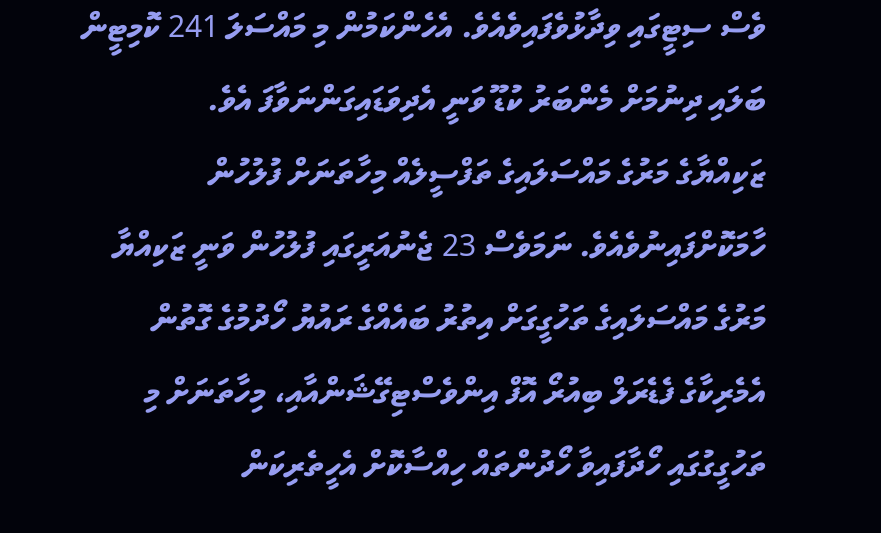ވެސް ސިޓީގައި ވިދާޅުވެފައިވެއެވެ. އެހެންކަމުން މި މައްސަލަ 241 ކޮމިޓީން ބަލައި ދިނުމަށް މެންބަރު ކުޑޫ ވަނީ އެދިވަޑައިގަންނަވާފަ އެވެ.
ޒަކިއްޔާގެ މަރުގެ މައްސަލައިގެ ތަފްސީލެއް މިހާތަނަށް ފުލުހުން ހާމަކޮށްފައިނުވެއެވެ. ނަމަވެސް 23 ޖެނުއަރީގައި ފުލުހުން ވަނީ ޒަކިއްޔާ މަރުގެ މައްސަލައިގެ ތަހުގީގަށް އިތުރު ބައެއްގެ ރައުޔު ހޯދުމުގެ ގޮތުން އެމެރިކާގެ ފެޑެރަލް ބިއުރޯ އޮފް އިންވެސްޓިގޭޝަންއާއި، މިހާތަނަށް މި ތަހުގީގުގައި ހޯދާފައިވާ ހޯދުންތައް ހިއްސާކޮށް އެހީތެރިކަން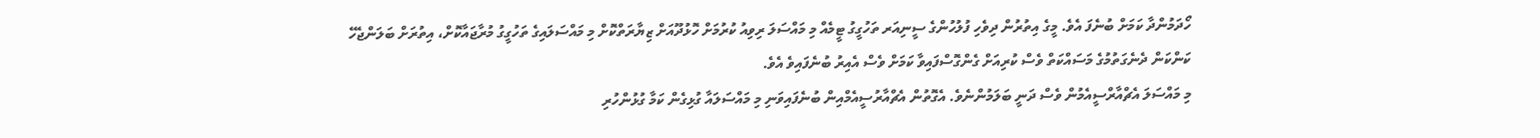ހޯދަމުންދާ ކަމަށް ބުނެފަ އެވެ. މީގެ އިތުރުން ދިވެހި ފުލުހުންގެ ސީނިއަރ ތަހުގީގު ޓީމެއް މި މައްސަލަ ރިވިއު ކުރުމަށް ހޮޅުދޫއަށް ޒިޔާރަތްކޮށް މި މައްސަލައިގެ ތަހުގީގު މުރާޖައާކޮށް، އިތުރަށް ބަލަންޖެހޭ ކަންކަން ދެނެގަތުމުގެ މަސައްކަތް ވެސް ކުރިއަށް ގެންގޮސްފައިވާ ކަމަށް ވެސް އެއިރު ބުނެފައިވެ އެވެ.
މި މައްސަލަ އެޗްއާރްސީއެމުން ވެސް ދަނީ ބަލަމުންނެވެ. އެގޮތުން އެޗްއާރުސީއެމްއިން ބުނެފައިވަނި މި މައްސަލައާ ގުޅިގެން ކަމާ ގުޅުންހުރި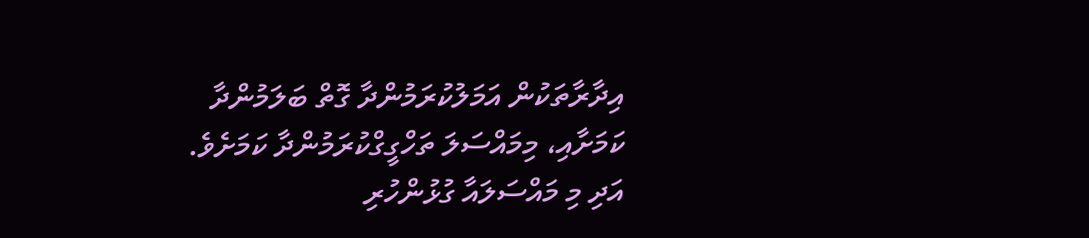އިދާރާތަކުން އަމަލުކުރަމުންދާ ގޮތް ބަލަމުންދާ ކަމަށާއި، މިމައްސަލަ ތަހްގީގްކުރަމުންދާ ކަމަށެވެ. އަދި މި މައްސަލައާ ގުޅުންހުރި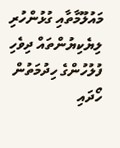މައުލޫމާތާއި ގުޅުންހުރި ލިޔެކިޔުންތައް ދިވެހި ފުލުހުންގެ ހިދުމަތުން ހޯދައި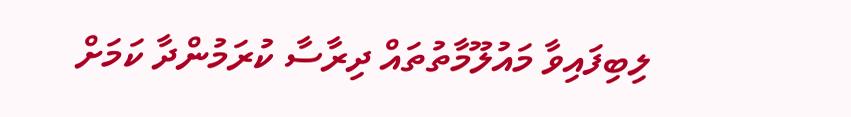ލިބިފައިވާ މައުލޫމާތުތައް ދިރާސާ ކުރަމުންދާ ކަމަށް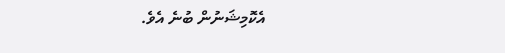އެކޮމިޝަނުން ބުނެ އެވެ.